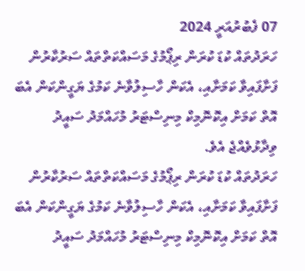07 ފެބުރުއަރީ 2024
ހަރަދުތައް ކުޑަ ކުރަން ރިޕޯމުގެ މަސައްކަތްތައް ސަރުކާރުން ފަށާފައިވާ ކަމަށާއި، އެކަން ހާސިލުވާނެ ކަމުގެ ޔަގީންކަން އެބަ އޮތް ކަމަށް އިކޮނޮމިކް މިނިސްޓަރު މުހައްމަދު ސައީދު ވިދާޅުވެއްޖެ އެވެ.
ހަރަދުތައް ކުޑަ ކުރަން ރިޕޯމުގެ މަސައްކަތްތައް ސަރުކާރުން ފަށާފައިވާ ކަމަށާއި، އެކަން ހާސިލުވާނެ ކަމުގެ ޔަގީންކަން އެބަ އޮތް ކަމަށް އިކޮނޮމިކް މިނިސްޓަރު މުހައްމަދު ސައީދު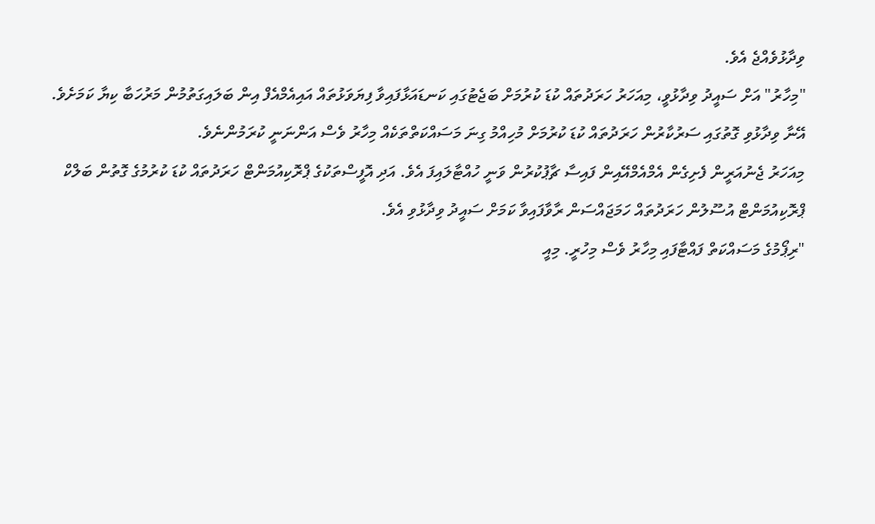ވިދާޅުވެއްޖެ އެވެ.
"މިހާރު" އަށް ސައީދު ވިދާޅުވީ، މިއަހަރު ހަރަދުތައް ކުޑަ ކުރުމަށް ބަޖެޓުގައި ކަނޑައަޅާފައިވާ ފިޔަވަޅުތައް އައިއެމްއެފް އިން ބަލައިގަތުމުން މަރުހަބާ ކިޔާ ކަމަށެވެ.
އޭނާ ވިދާޅުވި ގޮތުގައި ސަރުކާރުން ހަރަދުތައް ކުޑަ ކުރުމަށް މުހިއްމު ގިނަ މަސައްކަތްތަކެއް މިހާރު ވެސް އަންނަނީ ކުރަމުންނެވެ.
މިއަހަރު ޖެނުއަރީން ފެށިގެން އެމްއެމްއޭއިން ފައިސާ ޗާޕުކުރުން ވަނީ ހުއްޓާލައިފަ އެވެ. އަދި އޮފީސްތަކުގެ ޕްރޮކިއުމަންޓް ހަރަދުތައް ކުޑަ ކުރުމުގެ ގޮތުން ބަލްކް ޕްރޮކިއުމަންޓް އުސޫލުން ހަރަދުތައް ހަމަޖައްސަން ރާވާފައިވާ ކަމަށް ސައީދު ވިދާޅުވި އެވެ.
"ރިޕޯމުގެ މަސައްކަތް ފައްޓާފައި މިހާރު ވެސް މިހުރީ. މިއީ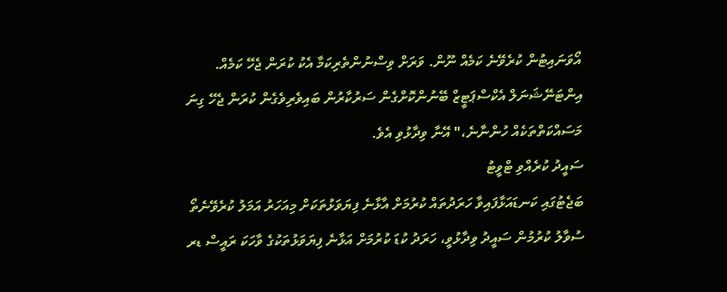އޯވަނައިޓުން ކުރެވޭނެ ކަމެއް ނޫން. ވަރަށް ވިސްނުންތެރިކަމާ އެކު ކުރަން ޖެހޭ ކަމެއް. އިންޓަނޭޝަނަލް އެކްސްޕަޓީޒް ބޭނުންކޮށްގެން ސަރުކާރުން ބައިވެރިވެގެން ކުރަން ޖެހޭ ގިނަ މަސައްކަތްތަކެއް ހުންނާނެ،" އޭނާ ވިދާޅުވި އެވެ.
ސައީދު ކުރެއްވި ޓްވީޓު
ބަޖެޓުގައި ކަނޑައަޅާފައިވާ ހަރަދުތައް ކުރުމަށް އާޅާނެ ފިޔަވަޅުތަކަށް މިއަހަރު އަމަލު ކުރެވޭނެތޯ ސުވާލު ކުރުމުން ސައީދު ވިދާޅުވީ، ހަރަދު ކުޑަ ކުރުމަށް އަޅާނެ ފިޔަވަޅުތަކުގެ ވާހަކަ ރައީސް ޑރ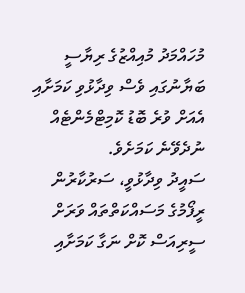މުހައްމަދު މުއިއްޒުގެ ރިޔާސީ ބަޔާނުގައި ވެސް ވިދާޅުވި ކަމަށާއި އެއަށް ވުރެ ބޮޑު ކޮމިޓްމެންޓެއް ނުދެވޭނެ ކަމަށެވެ.
ސައީދު ވިދާޅުވީ، ސަރުކާރުން ރީފޯމުގެ މަސައްކަތްތައް ވަރަށް ސީރިއަސް ކޮށް ނަގާ ކަމަށާއި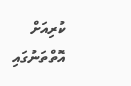ކުރިއަށް އޮތްތަނުގައި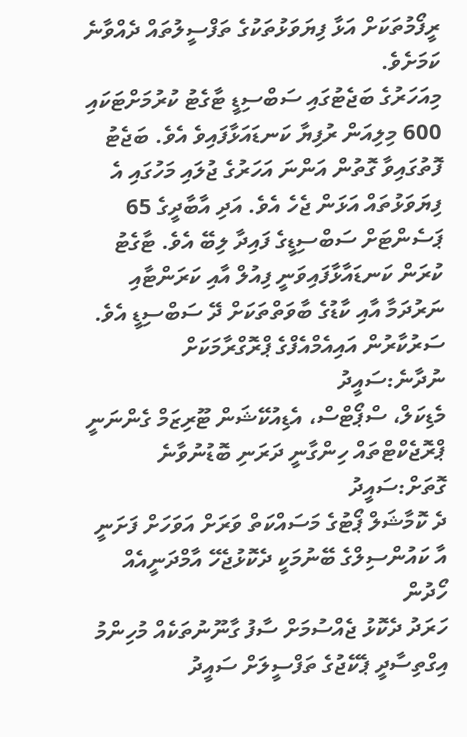ރީފޯމުތަކަށް އަޅާ ފިޔަވަޅުތަކުގެ ތަފްސީލުތައް ދެއްވާނެ ކަމަށެވެ.
މިއަހަރުގެ ބަޖެޓުގައި ސަބްސިޑީ ޓާގެޓު ކުރުމަށްޓަކައި 600 މިލިއަން ރުފިޔާ ކަނޑައަޅާފައިވެ އެވެ. ބަޖެޓު ފޮތުގައިވާ ގޮތުން އަންނަ އަހަރުގެ ޖުލައި މަހުގައި އެ ފިޔަވަޅުތައް އަޅަން ޖެހެ އެވެ. އަދި އާބާދީގެ 65 ޕަސެންޓަށް ސަބްސިޑީގެ ފައިދާ ލިބޭ އެވެ. ޓާގެޓު ކުރަން ކަނޑައާޅާފައިވަނީ ފިއުލް އާއި ކަރަންޓާއި ނަރުދަމާ އާއި ކާޑުގެ ބާވަތްތަކަށް ދޭ ސަބްސިޑީ އެވެ.
ސަރުކާރުން އައިއެމްއެފްގެ ޕްރޮގްރާމަކަށް ނުދާނެ:ސައީދު
މެޑިކަލް، ސްޕޯޓްސް، އެޑިއުކޭޝަން ޓޫރިޒަމް ގެންނަނީ
ޕްރޮޖެކްޓްތައް ހިންގާނީ ދަރަނި ބޮޑުނުވާނެ ގޮތަށް:ސައީދު
ދެ ކޮމާޝަލް ޕޯޓުގެ މަސައްކަތް ވަރަށް އަވަހަށް ފަށަނީ
އާ ކައުންސިލްގެ ބޭނުމަކީ ދެކޮޅުޖެހޭ އާމްދަނީއެއް ހޯދުން
ހަރަދު ދެކޮޅު ޖެއްސުމަށް ސާފު ގާނޫނުތަކެއް މުހިންމު
އިގްތިސާދީ ޕެކޭޖުގެ ތަފްސީލަށް ސައީދު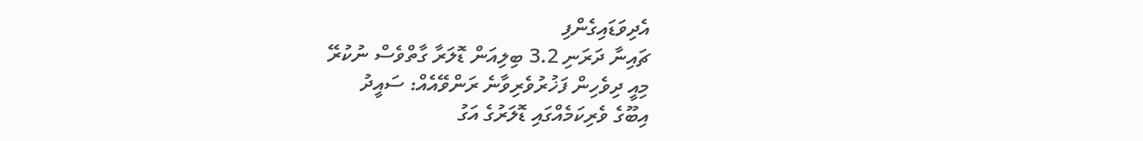އެދިވަޑައިގެންފި
ޗައިނާ ދަރަނި 3.2 ބިލިއަން ޑޮލަރާ ގާތްވެސް ނުކުރޭ
މިއީ ދިވެހިން ފަޚުރުވެރިވާނެ ރަންވޭއެއް: ސައީދު
އިބޫގެ ވެރިކަމެއްގައި ޑޮލަރުގެ އަގު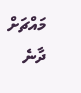މައްޗަށް ދާނެ